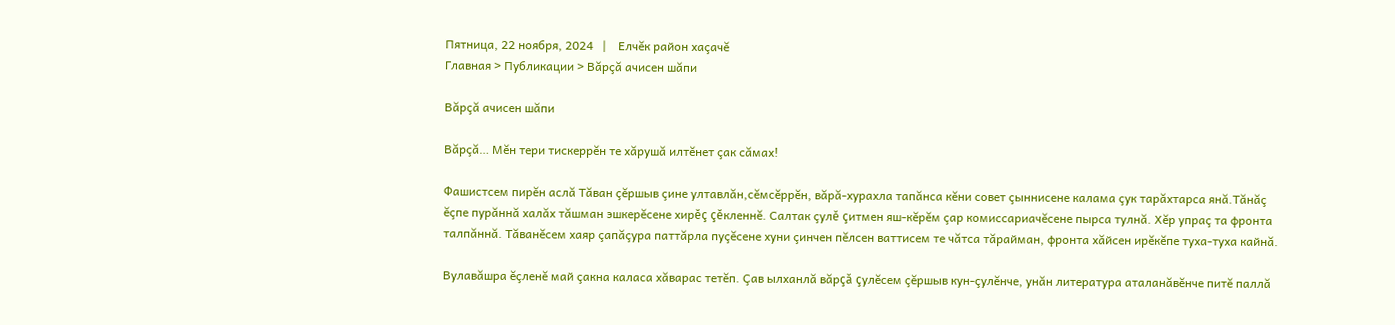Пятница, 22 ноября, 2024   |    Елчĕк район хаçачĕ
Главная > Публикации > Вăрçă ачисен шăпи

Вăрçă ачисен шăпи

Вăрçă… Мĕн тери тискеррĕн те хăрушă илтĕнет çак сăмах!

Фашистсем пирĕн аслă Тăван çĕршыв çине ултавлăн,сĕмсĕррĕн, вăрă-хурахла тапăнса кĕни совет çыннисене калама çук тарăхтарса янă.Тăнăç ĕçпе пурăннă халăх тăшман эшкерĕсене хирĕç çĕкленнĕ. Салтак çулĕ çитмен яш-кĕрĕм çар комиссариачĕсене пырса тулнă. Хĕр упраç та фронта талпăннă. Тăванĕсем хаяр çапăçура паттăрла пуçĕсене хуни çинчен пĕлсен ваттисем те чăтса тăрайман, фронта хăйсен ирĕкĕпе туха-туха кайнă.

Вулавăшра ĕçленĕ май çакна каласа хăварас тетĕп. Çав ылханлă вăрçă çулĕсем çĕршыв кун-çулĕнче, унăн литература аталанăвĕнче питĕ паллă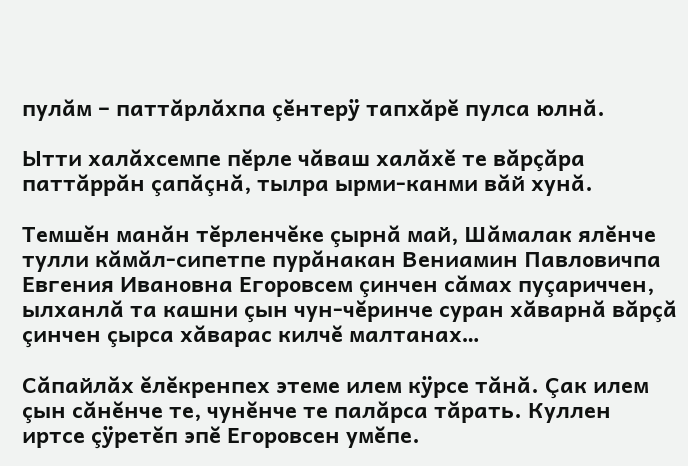пулăм – паттăрлăхпа çĕнтерÿ тапхăрĕ пулса юлнă.

Ытти халăхсемпе пĕрле чăваш халăхĕ те вăрçăра паттăррăн çапăçнă, тылра ырми-канми вăй хунă.

Темшĕн манăн тĕрленчĕке çырнă май, Шăмалак ялĕнче тулли кăмăл-сипетпе пурăнакан Вениамин Павловичпа Евгения Ивановна Егоровсем çинчен сăмах пуçариччен, ылханлă та кашни çын чун-чĕринче суран хăварнă вăрçă çинчен çырса хăварас килчĕ малтанах…

Сăпайлăх ĕлĕкренпех этеме илем кÿрсе тăнă. Çак илем çын сăнĕнче те, чунĕнче те палăрса тăрать. Куллен иртсе çÿретĕп эпĕ Егоровсен умĕпе.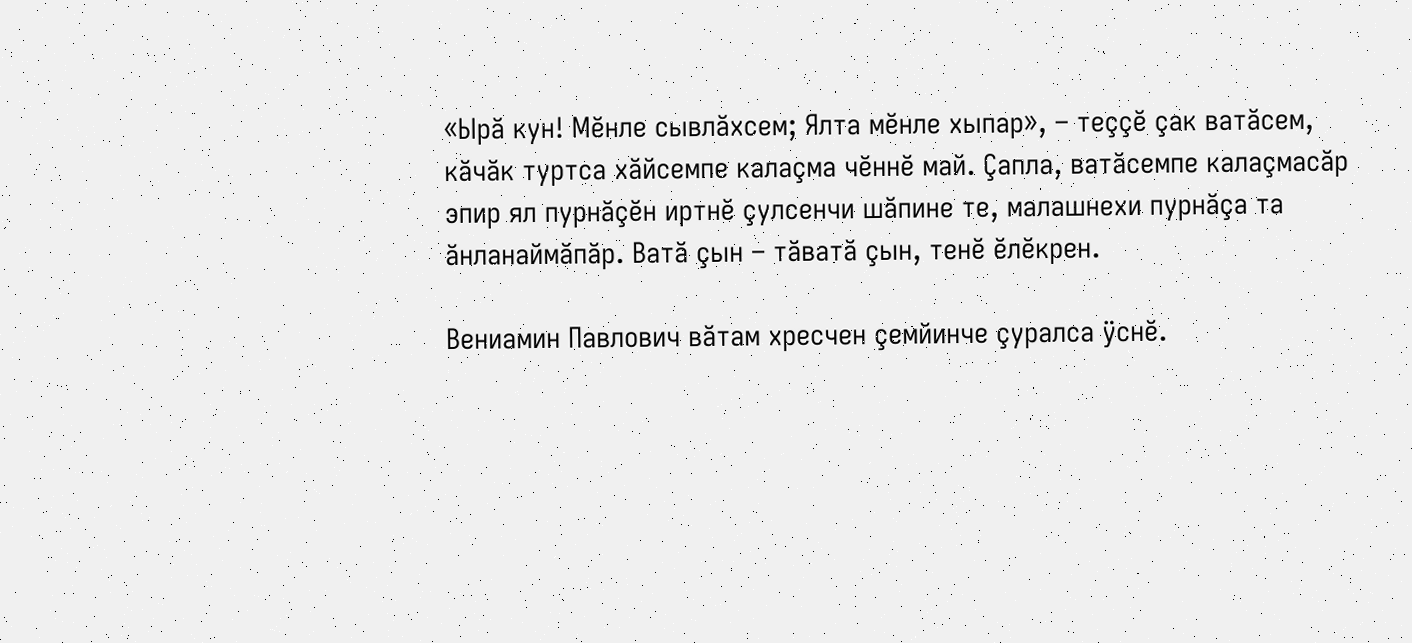«Ырă кун! Мĕнле сывлăхсем; Ялта мĕнле хыпар», – теççĕ çак ватăсем, кăчăк туртса хăйсемпе калаçма чĕннĕ май. Çапла, ватăсемпе калаçмасăр эпир ял пурнăçĕн иртнĕ çулсенчи шăпине те, малашнехи пурнăçа та ăнланаймăпăр. Ватă çын – тăватă çын, тенĕ ĕлĕкрен.

Вениамин Павлович вăтам хресчен çемйинче çуралса ÿснĕ.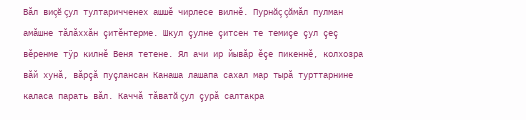Вăл виçĕ çул тултаричченех ашшĕ чирлесе вилнĕ. Пурнăç çăмăл пулман амăшне тăлăххăн çитĕнтерме. Шкул çулне çитсен те темиçе çул çеç вĕренме тÿр килнĕ Веня тетене. Ял ачи ир йывăр ĕçе пикеннĕ, колхозра вăй хунă, вăрçă пуçлансан Канаша лашапа сахал мар тырă турттарнине каласа парать вăл. Каччă тăватă çул çурă салтакра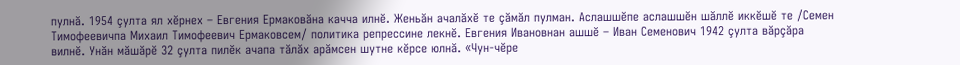пулнă. 1954 çулта ял хĕрнех – Евгения Ермаковăна качча илнĕ. Женьăн ачалăхĕ те çăмăл пулман. Аслашшĕпе аслашшĕн шăллĕ иккĕшĕ те /Семен Тимофеевичпа Михаил Тимофеевич Ермаковсем/ политика репрессине лекнĕ. Евгения Ивановнан ашшĕ – Иван Семенович 1942 çулта вăрçăра вилнĕ. Унăн мăшăрĕ 32 çулта пилĕк ачапа тăлăх арăмсен шутне кĕрсе юлнă. «Чун-чĕре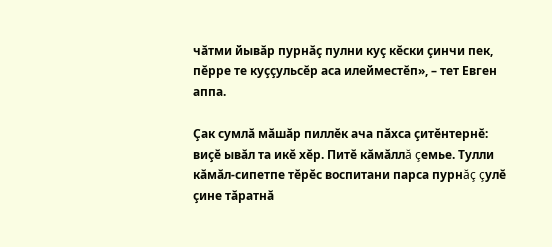чăтми йывăр пурнăç пулни куç кĕски çинчи пек, пĕрре те куççульсĕр аса илейместĕп», – тет Евген аппа.

Çак сумлă мăшăр пиллĕк ача пăхса çитĕнтернĕ: виçĕ ывăл та икĕ хĕр. Питĕ кăмăллă çемье. Тулли кăмăл-сипетпе тĕрĕс воспитани парса пурнăç çулĕ çине тăратнă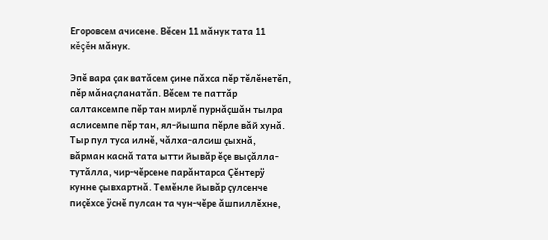Егоровсем ачисене. Вĕсен 11 мăнук тата 11 кĕçĕн мăнук.

Эпĕ вара çак ватăсем çине пăхса пĕр тĕлĕнетĕп, пĕр мăнаçланатăп. Вĕсем те паттăр салтаксемпе пĕр тан мирлĕ пурнăçшăн тылра аслисемпе пĕр тан, ял-йышпа пĕрле вăй хунă. Тыр пул туса илнĕ, чăлха-алсиш çыхнă, вăрман каснă тата ытти йывăр ĕçе выçăлла-тутăлла, чир-чĕрсене парăнтарса Çĕнтерÿ кунне çывхартнă. Темĕнле йывăр çулсенче пиçĕхсе ÿснĕ пулсан та чун-чĕре ăшпиллĕхне,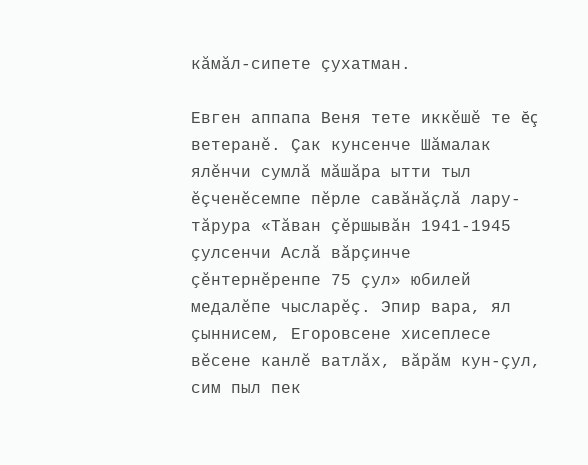кăмăл-сипете çухатман.

Евген аппапа Веня тете иккĕшĕ те ĕç ветеранĕ. Çак кунсенче Шăмалак ялĕнчи сумлă мăшăра ытти тыл ĕçченĕсемпе пĕрле савăнăçлă лару-тăрура «Тăван çĕршывăн 1941-1945 çулсенчи Аслă вăрçинче çĕнтернĕренпе 75 çул» юбилей медалĕпе чысларĕç. Эпир вара, ял çыннисем, Егоровсене хисеплесе вĕсене канлĕ ватлăх, вăрăм кун-çул, сим пыл пек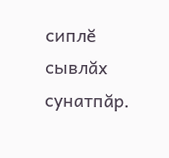сиплĕ сывлăх сунатпăр.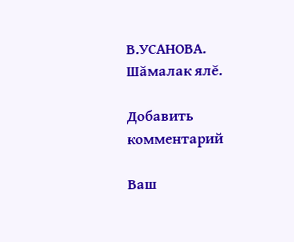В.УСАНОВА.
Шăмалак ялĕ.

Добавить комментарий

Ваш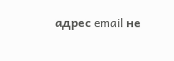адрес email не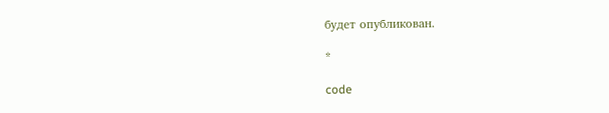будет опубликован.

*

code